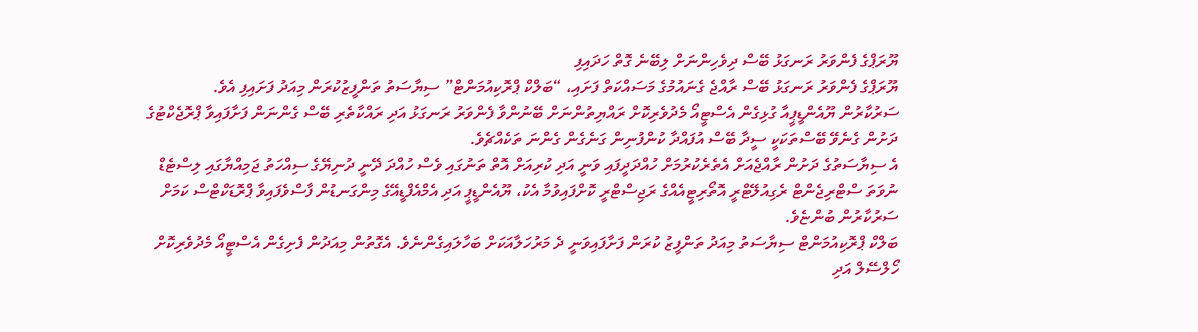ޔޫރަޕްގެ ފެންވަރު ރަނގަޅު ބޭސް ދިވެހިންނަށް ލިބޭނެ ގޮތް ހަދައިފި
ޔޫރަޕްގެ ފެންވަރު ރަނގަޅު ބޭސް ރާއްޖެ ގެނައުމުގެ މަސައްކަތް ފަށައި، “ބަލްކް ޕްރޮކިއުމަންޓް” ސިޔާސަތު ތަންފީޒުކުރަން މިއަދު ފަށައިފި އެވެ.
ސަރުކާރުން ޔޫއެންޑީޕީއާ ގުޅިގެން އެސްޓީއޯ މެދުވެރިކޮށް ރައްޔިތުންނަށް ބޭނުންވާ ފެންވަރު ރަނގަޅު އަދި ރައްކާތެރި ބޭސް ގެންނަން ފަށާފައިވާ ޕްރޮޖެކްޓުގެ ދަށުން ގެނެވޭ ބޭސްތަކަކީ ސީދާ ބޭސް އުފައްދާ ކުންފުނިން ގަނެގެން ގެންނަ ތަކެއްޗެވެ.
އެ ސިޔާސަތުގެ ދަށުން ރާއްޖެއަށް އެތެރެކުރުމަށް ހުއްދަދީފައި ވަނީ އަދި ކުރިއަށް އޮތް ތަނުގައި ވެސް ހުއްދަ ދޭނީ ދުނިޔޭގެ ސިއްހަތު ޖަމިއްޔާގައި ލިސްޓެޑް ނުވަތަ ސްޓްރިޖެންޓް ރެގިއުލޭޓްރީ އޮތޯރިޓީއެއްގެ ރަޖިސްޓްރީ ކޮށްފައިވުމާ އެކު، ޔޫއެންޑީޕީ އަދި އެމްއެފްޑީއޭގެ މިންގަނޑުން ފާސްވެފައިވާ ޕްރޮޑަކްޓްސް ކަމަށް ސަރުކާރުން ބުންޏެވެ.
ބަލްކް ޕްރޮކިއުމަންޓް ސިޔާސަތު މިއަދު ތަންފީޒު ކުރަން ފަށާފައިވަނީ ދެ މަރުހަލާއަކަށް ބަހާލައިގެންނެވެ. އެގޮތުން މިއަދުން ފެށިގެން އެސްޓީއޯ މެދުވެރިކޮށް ހޯލްސޭލް އަދި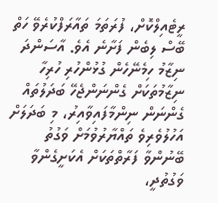ރީޓެއިލްކޮށް، ފުރަތަމަ ތައާރަފްކުރެވޭ ހަތް ބޭސް ލިބެން ފަށާނެ އެވެ. އާސަންދަ ނިޒާމު ހިމެނޭހެން ގުޅުންހުރި ހުރިހާ ނިޒާމުތަކަށް ގެންނަންޖެހޭ ބަދަލުތައް ގެންނަން ނިންމާފައިވާއިރު، މި ބަދަލަށް އަހުލުވެރިވެ ތައްޔާރުވުމަށް ވަގުތު ބޭނުންވާ ފަރާތްތަކަށް އެކަށީގެންވާ ވަގުތުދީ،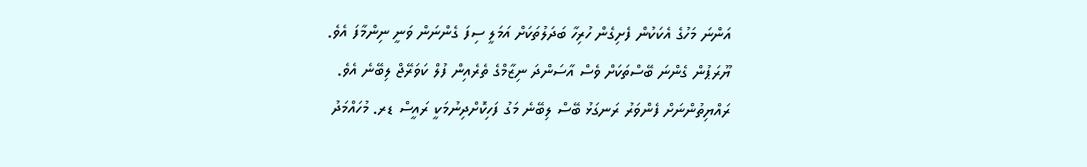އަންނަ މަހުގެ އެކަކުން ފެށިގެން ހުރިހާ ބަދަލުތަކަށް އަމަލީ ސިފަ ގެންނަން ވަނީ ނިންމާފަ އެވެ.
ޔޫރަޕުން ގެންނަ ބޭސްތަކަށް ވެސް އާސަންދަ ނިޒާމްގެ ތެރެއިން ފުލް ކަވަރޭޖް ލިބޭނެ އެވެ.
ރައްޔިތުންނަށް ފެންވަރު ރަނގަޅު ބޭސް ލިބޭނެ މަގު ފަހިކޮށްދިނުމަކީ ރައީސް ޑރ. މުހައްމަދު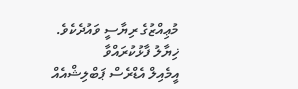މުޢިއްޒުގެ ރިޔާސީ ވައުދެކެވެ.
ޚިޔާލު ފާޅުކުރައްވާ
އީމެއިލް އެޑްރެސް ޕަބްލިޝްއެއް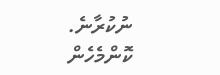ނުކުރާނެ. ކޮންމެހެން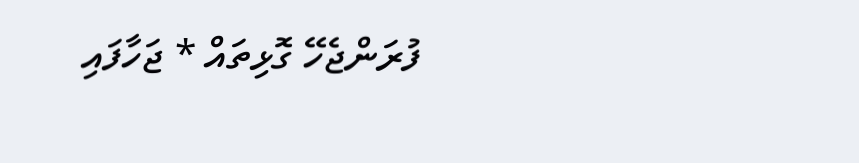ފުރަންޖެހޭ ގޮޅިތައް * ޖަހާފައި